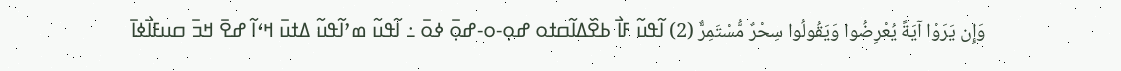وَإِن يَرَوْا آيَةً يُعْرِضُوا وَيَقُولُوا سِحْرٌ مُّسْتَمِرٌّ (2) ߊ߬ߟߎ߬ ߓߊ߯ ߕߐ߰ߡߊ߬ߛߙߋ ߝߋ߲-ߋ-ߝߋ߲߫ ߦߋ߫ ߸ ߊ߬ߟߎ߬ ߘߴߊ߬ߟߎ߬ ߡߙߎ߫ ߞߵߊ߬ ߝߐ߫ ߞߏ߫ ߛߎߓߊ߯ߦߊ߫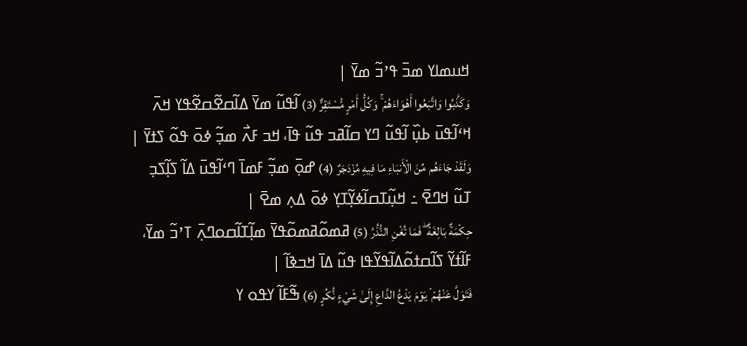ߞߎߘߊߌ ߘߏ߫ ߟߴߏ߬ ߘߌ߫ |
وَكَذَّبُوا وَاتَّبَعُوا أَهْوَاءَهُمْ ۚ وَكُلُّ أَمْرٍ مُّسْتَقِرٌّ (3) ߊ߬ߟߎ߬ ߘߌ߫ ߡߊ߬ߛߐ߬ߛߐ߬ߟߌ ߞߍ߫ ߞߵߊ߬ߟߎ߫ ߕߎ߲߰ ߊ߬ߟߎ߬ ߣߌ ߛߊ߬ߥߏ ߟߎ߬ ߟߊ߫، ߞߏ ߓߍ߯ ߘߏ߲߬ ߦߋ߫ ߟߋ߬ ߖߙߌ߫ |
وَلَقَدْ جَاءَهُم مِّنَ الْأَنبَاءِ مَا فِيهِ مُزْدَجَرٌ (4) ߝߋ߲߫ ߘߏ߲߬ ߓߘߊ߫ ߣߵߊ߬ߟߎ߫ ߡߊ߬ ߖߊ߲߬ߖߏ߲ ߠߎ߬ ߞߣߐ߫ ߸ ߞߎ߲߬ߠߛߊ߬ߦߌ߲߬ߠߌ߲ ߦߋ߫ ߡߍ߲ ߘߐ߫ |
حِكْمَةٌ بَالِغَةٌ ۖ فَمَا تُغْنِ النُّذُرُ (5) ߥߘߋ߬ߥߘߋ߬ߟߌ߫ ߘߊ߲߬ߠߊ߬ߛߋߣߍ߲߫ ߠߴߏ߬ ߘߌ߫، ߓߊ߬ߙߌ߬ ߖߊ߬ߛߙߋ߬ߡߊ߬ߟߌ߬ߟߊ ߟߎ߬ ߡߊ߫ ߞߏߢߊ߬ |
فَتَوَلَّ عَنْهُمْ ۘ يَوْمَ يَدْعُ الدَّاعِ إِلَىٰ شَيْءٍ نُّكُرٍ (6) ߒ߬ߓߊ߬ ߌߟߋ ߌ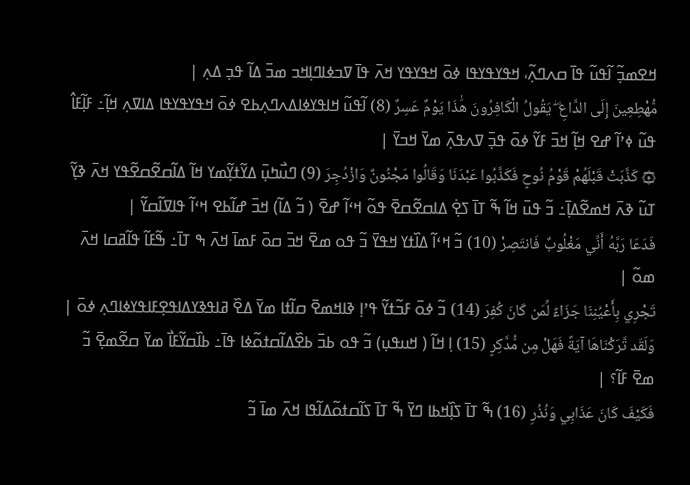ߞߐߘߏ߲߬ ߊ߬ߟߎ߬ ߟߊ߫ ߛߍߣߍ߲߬، ߞߟߌߟߌߟߊ ߦߋ߫ ߞߟߌߟߌ ߞߍ߫ ߟߊ߫ ߜߏߦߊߣߊ߲ߞߏ ߘߏ߫ ߡߊ߬ ߟߏ߲ ߡߍ߲ |
مُّهْطِعِينَ إِلَى الدَّاعِ ۖ يَقُولُ الْكَافِرُونَ هَٰذَا يَوْمٌ عَسِرٌ (8) ߊ߬ߟߎ߬ ߞߊߟߌߦߊߡߍߣߍ߲ߕߐ ߦߋ߫ ߞߟߌߟߌߟߊ ߡߊߜߍ߲ ߞߊ߲߬߸ ߓߊ߲߬ߓߊ߮ ߟߎ߬ ߦߴߊ߬ ߝߐ ߞߊ߲߬ ߞߏ߫ ߓߌ߬ ߦߋ߫ ߟߏ߲߫ ߜߍߟߍ߲߫ ߘߌ߫ ߞߏߌ߫ |
۞ كَذَّبَتْ قَبْلَهُمْ قَوْمُ نُوحٍ فَكَذَّبُوا عَبْدَنَا وَقَالُوا مَجْنُونٌ وَازْدُجِرَ (9) ߣߎ߯ߤߎ߲߫ ߡߌ߬ߙߌ߲߬ߘߌ ߞߊ߬ ߡߊ߬ߛߐ߬ߛߐ߬ߟߌ ߞߍ߫ ߢߌ߲߬ ߠߎ߬ ߢߍ߫ ߞߘߐ߬ߡߊ߲߫߸ ߏ߬ ߟߎ߫ ߞߊ߬ ߒ߬ ߠߊ߫ ߖߐ߲߭ ߡߊߛߐ߬ߛߐ߫ ߟߋ߬ ߞߵߊ߬ ߝߐ߫ ( ߏ߬ ߡߊ߬) ߞߏ߫ ߝߊ߬ߕߐ ߞߵߊ߬ ߟߊߜߊ߬ߛߌ߬ |
فَدَعَا رَبَّهُ أَنِّي مَغْلُوبٌ فَانتَصِرْ (10) ߏ߬ ߞߵߊ߬ ߡߊ߰ߙߌ ߞߟߌ߫ ߏ߬ ߟߋ ߘߐ߫ ߞߏ߫ ߛߋ߫ ߓߘߊ߫ ߞߍ߫ ߒ ߠߊ߫߸ ߒ߬ߓߊ߬ ߟߊ߬ߥߛߊ ߞߍ߫ ߘߋ߬ |
تَجْرِي بِأَعْيُنِنَا جَزَاءً لِّمَن كَانَ كُفِرَ (14) ߏ߬ ߦߋ߫ ߓߏ߬ߙߌ߬ ߟߴߊ߲ ߢߊߞߘߐ߫ ߛߊ߬ߙߊ ߘߌ߫ ߡߐ߰ ߥߊߟߢߌߡߊߟߐ߲ߓߊߟߌߦߊߣߍ߲ ߦߋ߫ |
وَلَقَد تَّرَكْنَاهَا آيَةً فَهَلْ مِن مُّدَّكِرٍ (15) ߊ߲ ߞߊ߬ ( ߞߎߟߎ߲) ߏ߬ ߟߋ ߕߏ߫ ߕߐ߰ߡߊ߬ߛߙߋ߬ߦߊ ߟߊ߫߸ ߕߊ߰ߛߌ߬ߓߊ߯ ߘߌ߫ ߛߐ߬ߘߐ߲߫ ߏ߬ ߘߐ߫ ߓߊ߬؟ |
فَكَيْفَ كَانَ عَذَابِي وَنُذُرِ (16) ߒ߬ ߠߊ߫ ߖߊ߲߰ߞߕߊ ߣߌ߫ ߒ߬ ߠߊ߫ ߖߊ߬ߛߙߋ߬ߡߊ߬ߟߊ ߞߍ߫ ߘߊ߫ ߏ߬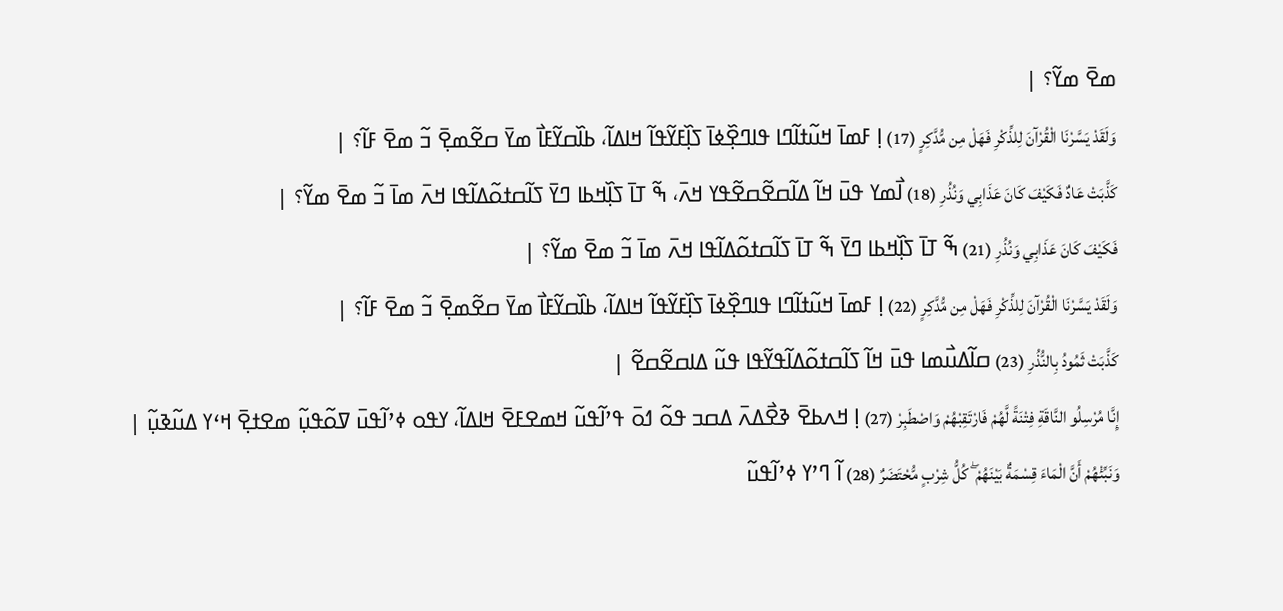ߘߐ߫ ߘߌ߬؟ |
وَلَقَدْ يَسَّرْنَا الْقُرْآنَ لِلذِّكْرِ فَهَلْ مِن مُّدَّكِرٍ (17) ߊ߲ ߓߘߊ߫ ߞߎ߬ߙߊ߬ߣߊ ߟߊߣߐ߲߰ߦߊ߫ ߖߊ߲߰ߓߌ߬ߟߊ߬ ߞߊߡߊ߬، ߕߊ߰ߛߌ߬ߓߊ߯ ߘߌ߫ ߛߐ߬ߘߐ߲߫ ߏ߬ ߘߐ߫ ߓߊ߬؟ |
كَذَّبَتْ عَادٌ فَكَيْفَ كَانَ عَذَابِي وَنُذُرِ (18) ߊ߯ߘߌ ߟߎ߫ ߞߊ߬ ߡߊ߬ߛߐ߬ߛߐ߬ߟߌ ߞߍ߫، ߒ߬ ߠߊ߫ ߖߊ߲߰ߞߕߊ ߣߌ߫ ߖߊ߬ߛߙߋ߬ߡߊ߬ߟߊ ߞߍ߫ ߘߊ߫ ߏ߬ ߘߐ߫ ߘߌ߬؟ |
فَكَيْفَ كَانَ عَذَابِي وَنُذُرِ (21) ߒ߬ ߠߊ߫ ߖߊ߲߰ߞߕߊ ߣߌ߫ ߒ߬ ߠߊ߫ ߖߊ߬ߛߙߋ߬ߡߊ߬ߟߊ ߞߍ߫ ߘߊ߫ ߏ߬ ߘߐ߫ ߘߌ߬؟ |
وَلَقَدْ يَسَّرْنَا الْقُرْآنَ لِلذِّكْرِ فَهَلْ مِن مُّدَّكِرٍ (22) ߊ߲ ߓߘߊ߫ ߞߎ߬ߙߊ߬ߣߊ ߟߊߣߐ߲߰ߦߊ߫ ߖߊ߲߰ߓߌ߬ߟߊ߬ ߞߊߡߊ߬، ߕߊ߰ߛߌ߬ߓߊ߯ ߘߌ߫ ߛߐ߬ߘߐ߲߫ ߏ߬ ߘߐ߫ ߓߊ߬؟ |
كَذَّبَتْ ثَمُودُ بِالنُّذُرِ (23) ߛߊ߬ߡߎ߯ߘߊ ߟߎ߫ ߞߊ߬ ߖߊ߬ߛߙߋ߬ߡߊ߬ߟߌ߬ߟߊ ߟߎ߬ ߡߊߛߐ߬ߛߐ߬ |
إِنَّا مُرْسِلُو النَّاقَةِ فِتْنَةً لَّهُمْ فَارْتَقِبْهُمْ وَاصْطَبِرْ (27) ߊ߲ ߞߍߕߐ߫ ߢߐ߯ߡߍ߫ ߡߛߏ ߟߋ߬ ߗߋ߫ ߟߴߊ߬ߟߎ߬ ߞߘߐߓߐ߫ ߞߊߡߊ߬، ߌߟߋ ߦߴߊ߬ߟߎ߫ ߜߋ߬ߟߎ߲߬ ߘߐߙߐ߲߫ ߞߵߌ ߡߎ߬ߢߎ߲߬ |
وَنَبِّئْهُمْ أَنَّ الْمَاءَ قِسْمَةٌ بَيْنَهُمْ ۖ كُلُّ شِرْبٍ مُّحْتَضَرٌ (28) ߊ߬ ߣߴߌ ߦߴߊ߬ߟߎ߬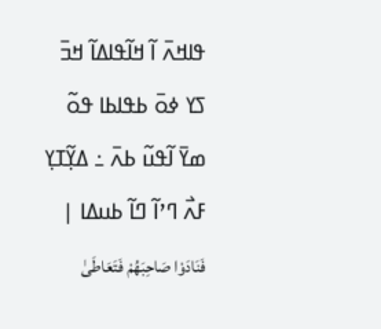ߟߊߞߍ߫ ߊ߬ ߞߊ߬ߟߊߡߊ߬ ߞߏ߫ ߖߌ ߦߋ߫ ߕߟߊߕߊ ߟߋ߬ ߘߌ߫ ߊ߬ߟߎ߬ ߕߍ߫ ߸ ߡߌ߲߬ߠߌ߲ ߓߍ߯ ߣߴߊ߬ ߣߊ߬ ߕߎߡߊ |
فَنَادَوْا صَاحِبَهُمْ فَتَعَاطَىٰ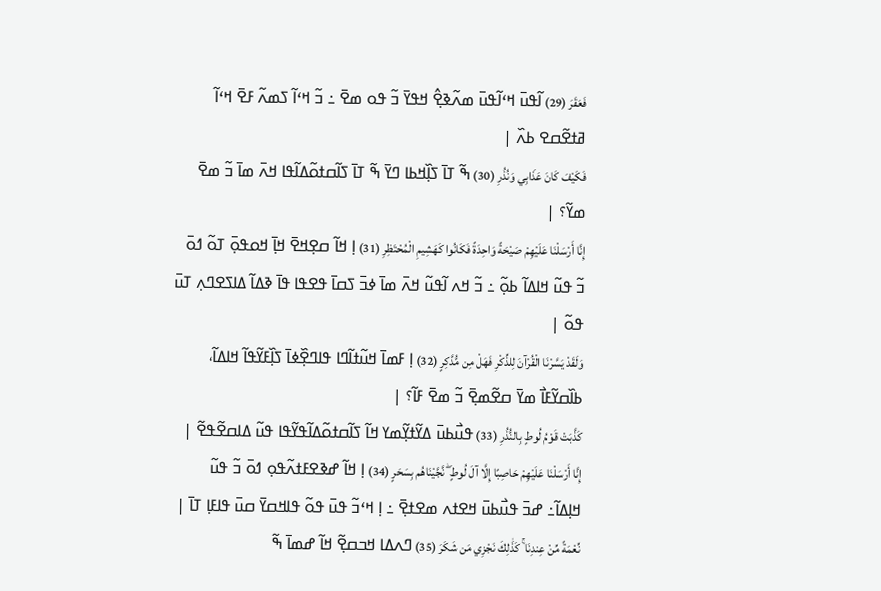فَعَقَرَ (29) ߊ߬ߟߎ߫ ߞߵߊ߬ߟߎ߫ ߘߍ߬ߢߐ߲߮ ߞߟߌ߫ ߏ߬ ߟߋ ߘߐ߫ ߸ ߏ߬ ߞߵߊ߬ ߖߘߍ߬ ߓߐ߫ ߞߵߊ߬ ߥߙߐ߬ߛߐ ߕߍ߰ |
فَكَيْفَ كَانَ عَذَابِي وَنُذُرِ (30) ߒ߬ ߠߊ߫ ߖߊ߲߰ߞߕߊ ߣߌ߫ ߒ߬ ߠߊ߫ ߖߊ߬ߛߙߋ߬ߡߊ߬ߟߊ ߞߍ߫ ߘߊ߫ ߏ߬ ߘߐ߫ ߘߌ߬؟ |
إِنَّا أَرْسَلْنَا عَلَيْهِمْ صَيْحَةً وَاحِدَةً فَكَانُوا كَهَشِيمِ الْمُحْتَظِرِ (31) ߊ߲ ߞߊ߬ ߛߐ߲ߞߐ߫ ߞߊ߲߫ ߞߋߟߋ߲߫ ߠߋ߬ ߗߋ߫ ߏ߬ ߟߎ߬ ߞߊߡߊ߬ ߕߋ߲߬ ߸ ߏ߬ ߞߍ ߊ߬ߟߎ߬ ߞߍ߫ ߘߊ߫ ߦߏ߫ ߖߛߊ߫ ߟߐߟߊ ߟߊ߫ ߢߡߊ߬ ߡߊߖߐߣߍ߲ ߠߎ߫ ߟߋ߬ |
وَلَقَدْ يَسَّرْنَا الْقُرْآنَ لِلذِّكْرِ فَهَلْ مِن مُّدَّكِرٍ (32) ߊ߲ ߓߘߊ߫ ߞߎ߬ߙߊ߬ߣߊ ߟߊߣߐ߲߰ߦߊ߫ ߖߊ߲߰ߓߌ߬ߟߊ߬ ߞߊߡߊ߬، ߕߊ߰ߛߌ߬ߓߊ߯ ߘߌ߫ ߛߐ߬ߘߐ߲߫ ߏ߬ ߘߐ߫ ߓߊ߬؟ |
كَذَّبَتْ قَوْمُ لُوطٍ بِالنُّذُرِ (33) ߟߎ߯ߕߎ߫ ߡߌ߬ߙߌ߲߬ߘߌ ߞߊ߬ ߖߊ߬ߛߙߋ߬ߡߊ߬ߟߌ߬ߟߊ ߟߎ߬ ߡߊߛߐ߬ߟߐ߬ |
إِنَّا أَرْسَلْنَا عَلَيْهِمْ حَاصِبًا إِلَّا آلَ لُوطٍ ۖ نَّجَّيْنَاهُم بِسَحَرٍ (34) ߊ߲ ߞߊ߬ ߝߢߐߓߙߍ߬ߟߋ߲ ߗߋ߫ ߏ߬ ߟߎ߬ ߞߊ߲ߡߊ߬߸ ߝߏ߫ ߟߎ߯ߕߎ߫ ߞߐߙߍ ߘߐߙߐ߲߫ ߸ ߊ߲ ߞߵߏ߬ ߟߎ߫ ߟߋ߬ ߟߊߞߛߌ߫ ߛߎ߫ ߟߊߓߊ߲ ߠߊ߫ |
نِّعْمَةً مِّنْ عِندِنَا ۚ كَذَٰلِكَ نَجْزِي مَن شَكَرَ (35) ߣߍߡߊ ߞߏߛߐ߲߬ ߞߊ߬ ߝߘߊ߫ ߒ߬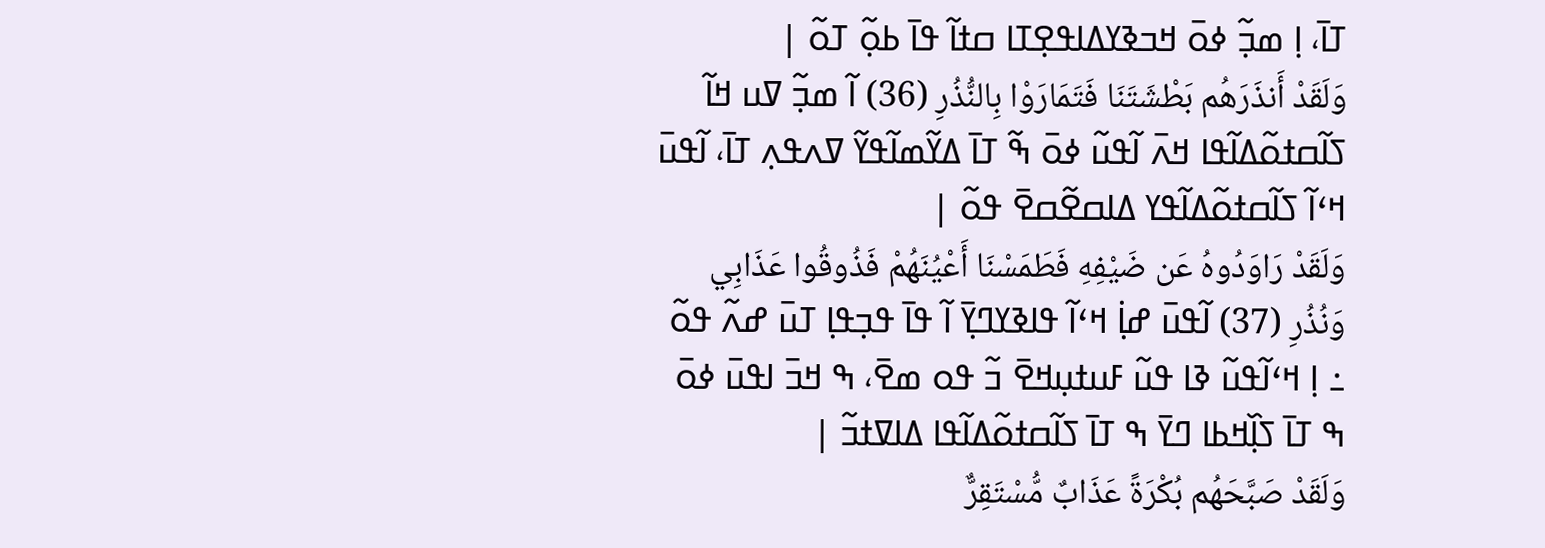ߠߊ߫، ߊ߲ ߘߏ߲߬ ߦߋ߫ ߞߏߢߌߡߊߟߐ߲ߠߊ ߛߙߊ߬ ߟߊ߫ ߕߋ߲߬ ߠߋ߬ |
وَلَقَدْ أَنذَرَهُم بَطْشَتَنَا فَتَمَارَوْا بِالنُّذُرِ (36) ߊ߬ ߘߏ߲߬ ߜߎ ߞߊ߬ ߖߊ߬ߛߙߋ߬ߡߊ߬ߟߊ ߞߍ߫ ߊ߬ߟߎ߬ ߦߋ߫ ߒ߬ ߠߊ߫ ߡߌ߬ߘߊ߬ߟߌ߬ ߜߍߟߍ߲ ߠߊ߫، ߊ߬ߟߎ߫ ߞߵߊ߬ ߖߊ߬ߛߙߋ߬ߡߊ߬ߟߌ ߡߊߛߐ߬ߛߐ߫ ߟߋ߬ |
وَلَقَدْ رَاوَدُوهُ عَن ضَيْفِهِ فَطَمَسْنَا أَعْيُنَهُمْ فَذُوقُوا عَذَابِي وَنُذُرِ (37) ߊ߬ߟߎ߫ ߝߊ߲߭ ߞߵߊ߬ ߟߊߢߌߣߌ߲߫ ߊ߬ ߟߊ߫ ߟߏ߲ߟߊ߲ ߠߎ߫ ߝߍ߬ ߟߋ߬ ߸ ߊ߲ ߞߵߊ߬ߟߎ߬ ߢߊ ߟߎ߬ ߓߎߙߎ߲ߞߐ߫ ߏ߬ ߟߋ ߘߐ߫، ߒ ߞߏ߫ ߊߟߎ߫ ߦߋ߫ ߒ ߠߊ߫ ߖߊ߲߰ߞߕߊ ߣߌ߫ ߒ ߠߊ߫ ߖߊ߬ߛߙߋ߬ߡߊ߬ߟߊ ߡߊߜߙߏ߬ |
وَلَقَدْ صَبَّحَهُم بُكْرَةً عَذَابٌ مُّسْتَقِرٌّ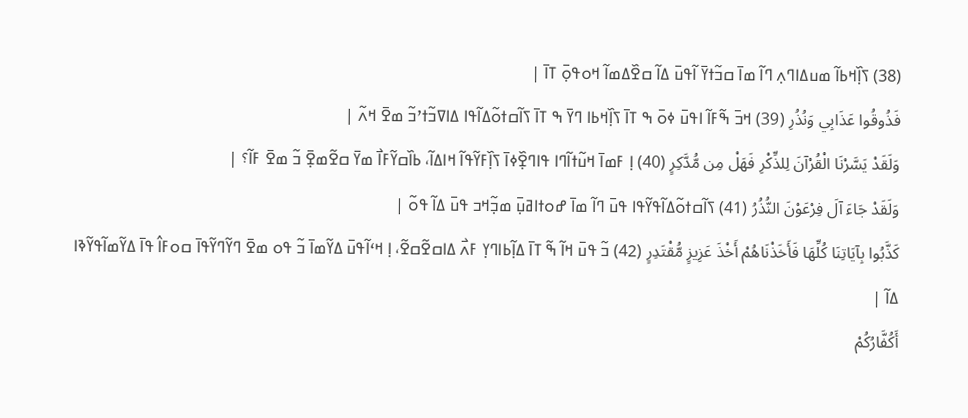(38) ߖߊ߲߰ߞߕߊ߬ ߘߎߡߊߣߍ߲ ߣߊ߬ ߘߊ߫ ߛߏ߬ߙߌ߫ ߊ߬ߟߎ߫ ߡߊ߬ ߛߐ߰ߡߘߊ߬ ߞߋߟߋ߲߫ ߠߊ߫ |
فَذُوقُوا عَذَابِي وَنُذُرِ (39) ߞߏ߫ ߒ߬ߓߊ߬ ߊߟߎ߫ ߦߋ߫ ߒ ߠߊ߫ ߖߊ߲߰ߞߕߊ ߣߌ߫ ߒ ߠߊ߫ ߖߊ߬ߛߙߋ߬ߡߊ߬ߟߊ ߡߊߜߏ߬ߙߴߏ߬ ߘߐ߫ ߞߍ߬ |
وَلَقَدْ يَسَّرْنَا الْقُرْآنَ لِلذِّكْرِ فَهَلْ مِن مُّدَّكِرٍ (40) ߊ߲ ߓߘߊ߫ ߞߎ߬ߙߊ߬ߣߊ ߟߊߣߐ߲߰ߦߊ߫ ߖߊ߲߰ߓߌ߬ߟߊ߬ ߞߊߡߊ߬، ߕߊ߰ߛߌ߬ߓߊ߯ ߘߌ߫ ߛߐ߬ߘߐ߲߫ ߏ߬ ߘߐ߫ ߓߊ߬؟ |
وَلَقَدْ جَاءَ آلَ فِرْعَوْنَ النُّذُرُ (41) ߖߊ߬ߛߙߋ߬ߡߊ߬ߟߌ߬ߟߊ ߟߎ߫ ߣߊ߬ ߘߊ߫ ߝߋߙߊߥߎ߲߫ ߘߏ߲߬ߞߏ ߟߎ߫ ߡߊ߬ ߟߋ߬ |
كَذَّبُوا بِآيَاتِنَا كُلِّهَا فَأَخَذْنَاهُمْ أَخْذَ عَزِيزٍ مُّقْتَدِرٍ (42) ߏ߬ ߟߎ߫ ߞߊ߬ ߒ߬ ߠߊ߫ ߡߊ߲߬ߕߊߣߌ߲ ߓߍ߯ ߡߊߛߐ߬ߛߐ߬، ߊ߲ ߞߵߊ߬ߟߎ߫ ߡߌ߬ߘߊ߫ ߏ߬ ߟߋ ߘߐ߫ ߣߌ߬ߣߌ߬ߟߊ߫ ߛߋߓߊ߮ ߟߊ߫ ߡߌ߬ߘߊ߬ߟߌ߬ߢߊ ߡߊ߬ |
أَكُفَّارُكُمْ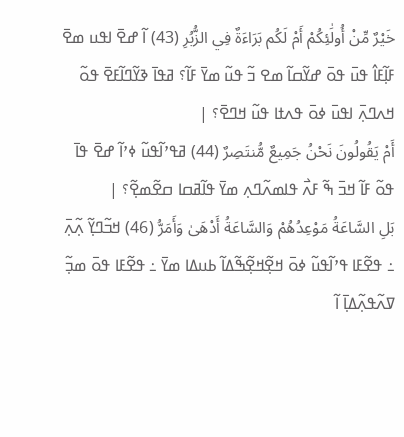خَيْرٌ مِّنْ أُولَٰئِكُمْ أَمْ لَكُم بَرَاءَةٌ فِي الزُّبُرِ (43) ߊ߬ ߝߐ߫ ߊߟߎ ߘߐ߫ ߓߊ߲߬ߓߊ߮ ߟߎ߫ ߟߋ߫ ߝߌ߬ߛߊ߬ ߘߐ ߏ߬ ߟߎ߬ ߘߌ߫ ߓߊ߬؟ ߥߟߊ߫ ߢߌ߬ߣߊ߬ߓߐ߫ ߟߋ߬ ߞߍߣߍ߲߫ ߊߟߎ߫ ߦߋ߫ ߟߍߙߊ ߟߎ߬ ߞߣߐ߫؟ |
أَمْ يَقُولُونَ نَحْنُ جَمِيعٌ مُّنتَصِرٌ (44) ߥߟߴߊ߬ߟߎ߬ ߦߴߊ߬ ߝߐ߫ ߟߊ߫ ߟߋ߬ ߓߊ߬ ߞߏ߫ ߒ߬ ߓߍ߯ ߟߊߘߍ߬ߣߍ߲ ߘߌ߫ ߟߊ߬ߥߛߊ ߛߐ߬ߘߐ߲߬؟ |
بَلِ السَّاعَةُ مَوْعِدُهُمْ وَالسَّاعَةُ أَدْهَىٰ وَأَمَرُّ (46) ߞߏ߬ߣߌ߲߬ ߍ߲߬ߍ߲߫ ߸ ߟߐ߬ߓߊ ߟߴߊ߬ߟߎ߬ ߦߋ߫ ߞߐ߲߬ߞߐ߲߬ߒ߬ߡߊ߬ ߕߎߡߊ ߘߌ߫ ߸ ߟߐ߬ߓߊ ߟߋ߫ ߘߏ߲߬ ߜߍ߬ߟߍ߲߬ߡߊ߲߫ ߊ߬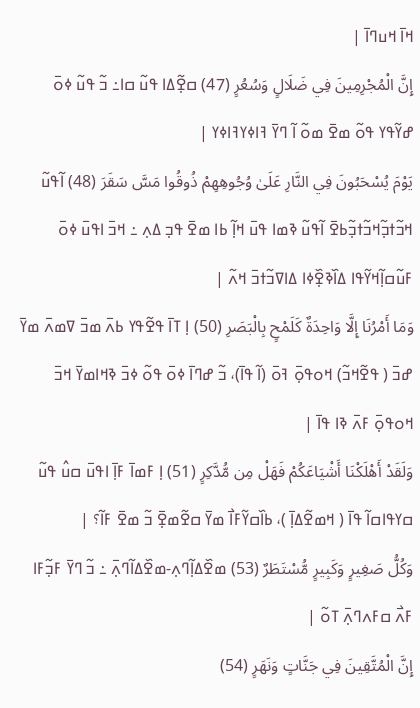ߞߊ߫ ߞߎߣߊ߫ |
إِنَّ الْمُجْرِمِينَ فِي ضَلَالٍ وَسُعُرٍ (47) ߛߐ߲߬ߡߊ ߟߎ߬ ߛߊ߸ ߏ߬ ߟߎ߬ ߦߋ߫ ߝߌ߬ߟߌ ߟߋ߬ ߘߐ߫ ߘߋ߬ ߊ߬ ߣߌ߫ ߔߊߦߌߔߊߦߌ |
يَوْمَ يُسْحَبُونَ فِي النَّارِ عَلَىٰ وُجُوهِهِمْ ذُوقُوا مَسَّ سَقَرَ (48) ߊ߬ߟߎ߬ ߞߏ߬ߙߏ߲߬ߞߏ߬ߙߏ߲߬ߕߐ߫ ߊ߬ߟߎ߬ ߢߘߊ ߟߎ߫ ߞߊ߲߬ ߕߊ ߘߐ߫ ߟߏ߲ ߡߍ߲ ߸ ߞߏ߫ ߊߟߎ߫ ߦߋ߫ ߓߎ߬ߛߊ߲߬ߞߌ߬ߟߊ ߡߊ߰ߢߐ߲߰ߦߊ ߡߊߜߏ߬ߙߏ߫ ߞߍ߬ |
وَمَا أَمْرُنَا إِلَّا وَاحِدَةٌ كَلَمْحٍ بِالْبَصَرِ (50) ߊ߲ ߠߊ߫ ߟߐ߬ߟߌ ߕߍ߫ ߘߏ߫ ߜߘߍ߫ ߘߌ߫ ߝߏ߫ ( ߟߐ߬ߞߏ߬) ߞߋߟߋ߲߫ ߔߋ߫ (ߊ߬ ߟߊ߫)، ߏ߬ ߝߣߊ߫ ߦߋ߫ ߟߋ߬ ߦߏ߫ ߢߞߊߘߌ߫ ߞߏ߫ ߞߋߟߋ߲߫ ߓߍ߫ ߢߊ ߟߊ߫ |
وَلَقَدْ أَهْلَكْنَا أَشْيَاعَكُمْ فَهَلْ مِن مُّدَّكِرٍ (51) ߊ߲ ߓߘߊ߫ ߓߊ߲߫ ߊߟߎ߫ ߛߎ߮ ߟߎ߬ ߛߌߟߊߛߊ߬ ߟߊ߫ ( ߞߘߐ߬ߡߊ߲߫ )، ߕߊ߰ߛߌ߬ߓߊ߯ ߘߌ߫ ߛߐ߬ߘߐ߲߫ ߏ߬ ߘߐ߫ ߓߊ߬؟ |
وَكُلُّ صَغِيرٍ وَكَبِيرٍ مُّسْتَطَرٌ (53) ߘߐ߰ߡߊ߲߬ߣߍ߲-ߘߐ߰ߡߊ߬ߣߍ߲߫ ߸ ߏ߬ ߣߌ߫ ߓߏ߲߬ߓߊ ߓߍ߯ ߛߓߍߣߍ߲߫ ߠߋ߬ |
إِنَّ الْمُتَّقِينَ فِي جَنَّاتٍ وَنَهَرٍ (54)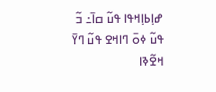ߝߊ߲ߕߊ߲ߞߟߊ ߟߎ߬ ߛߊ߫߸ ߏ߬ ߟߎ߬ ߦߋ߫ ߣߊߞߐ ߟߎ߬ ߣߌ߫ ߞߐ߬ߢߊ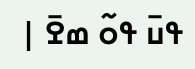ߟߎ߫ ߟߋ߬ ߘߐ߫ |